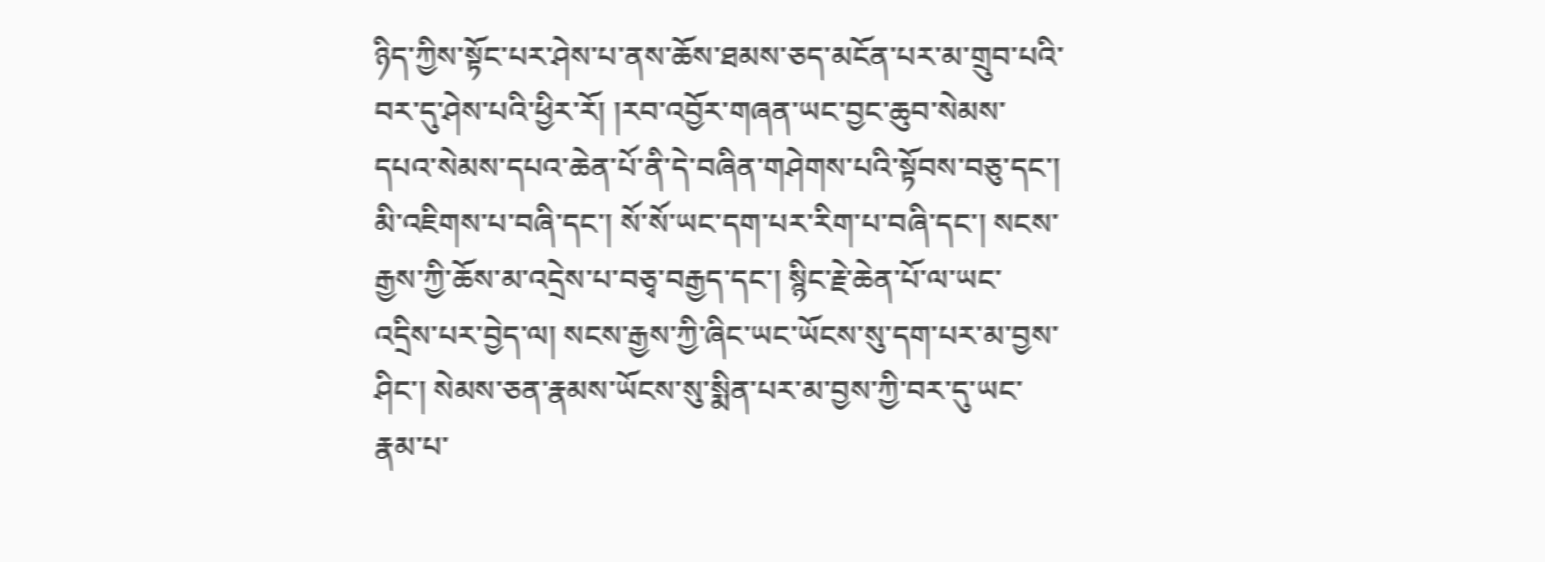ཉིད་ཀྱིས་སྟོང་པར་ཤེས་པ་ནས་ཆོས་ཐམས་ཅད་མངོན་པར་མ་གྲུབ་པའི་བར་དུ་ཤེས་པའི་ཕྱིར་རོ། །རབ་འབྱོར་གཞན་ཡང་བྱང་ཆུབ་སེམས་དཔའ་སེམས་དཔའ་ཆེན་པོ་ནི་དེ་བཞིན་གཤེགས་པའི་སྟོབས་བཅུ་དང་། མི་འཇིགས་པ་བཞི་དང་། སོ་སོ་ཡང་དག་པར་རིག་པ་བཞི་དང་། སངས་རྒྱས་ཀྱི་ཆོས་མ་འདྲེས་པ་བཅྭ་བརྒྱད་དང་། སྙིང་རྗེ་ཆེན་པོ་ལ་ཡང་འདྲིས་པར་བྱེད་ལ། སངས་རྒྱས་ཀྱི་ཞིང་ཡང་ཡོངས་སུ་དག་པར་མ་བྱས་ཤིང་། སེམས་ཅན་རྣམས་ཡོངས་སུ་སྨིན་པར་མ་བྱས་ཀྱི་བར་དུ་ཡང་རྣམ་པ་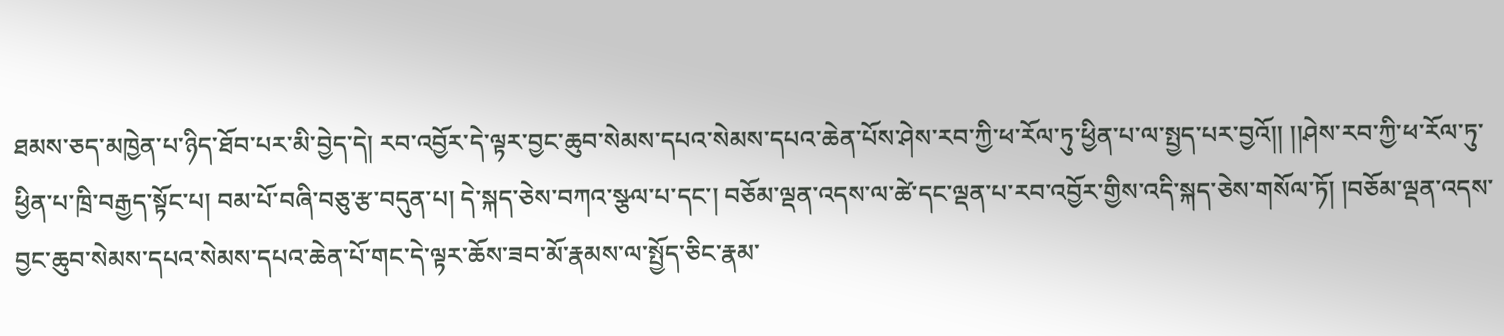ཐམས་ཅད་མཁྱེན་པ་ཉིད་ཐོབ་པར་མི་བྱེད་དེ། རབ་འབྱོར་དེ་ལྟར་བྱང་ཆུབ་སེམས་དཔའ་སེམས་དཔའ་ཆེན་པོས་ཤེས་རབ་ཀྱི་ཕ་རོལ་ཏུ་ཕྱིན་པ་ལ་སྤྱད་པར་བྱའོ།། །།ཤེས་རབ་ཀྱི་ཕ་རོལ་ཏུ་ཕྱིན་པ་ཁྲི་བརྒྱད་སྟོང་པ། བམ་པོ་བཞི་བཅུ་རྩ་བདུན་པ། དེ་སྐད་ཅེས་བཀའ་སྩལ་པ་དང་། བཅོམ་ལྡན་འདས་ལ་ཚེ་དང་ལྡན་པ་རབ་འབྱོར་གྱིས་འདི་སྐད་ཅེས་གསོལ་ཏོ། །བཅོམ་ལྡན་འདས་བྱང་ཆུབ་སེམས་དཔའ་སེམས་དཔའ་ཆེན་པོ་གང་དེ་ལྟར་ཆོས་ཟབ་མོ་རྣམས་ལ་སྤྱོད་ཅིང་རྣམ་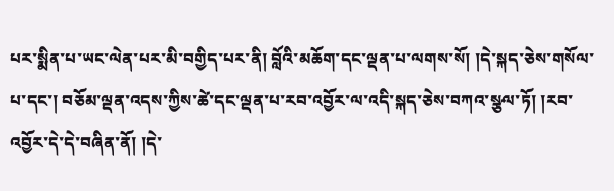པར་སྨིན་པ་ཡང་ལེན་པར་མི་བགྱིད་པར་ནི། བློའི་མཆོག་དང་ལྡན་པ་ལགས་སོ། །དེ་སྐད་ཅེས་གསོལ་པ་དང་། བཅོམ་ལྡན་འདས་ཀྱིས་ཚེ་དང་ལྡན་པ་རབ་འབྱོར་ལ་འདི་སྐད་ཅེས་བཀའ་སྩལ་ཏོ། །རབ་འབྱོར་དེ་དེ་བཞིན་ནོ། །དེ་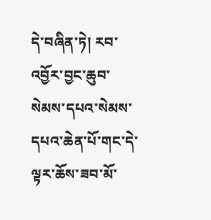དེ་བཞིན་ཏེ། རབ་འབྱོར་བྱང་ཆུབ་སེམས་དཔའ་སེམས་དཔའ་ཆེན་པོ་གང་དེ་ལྟར་ཆོས་ཟབ་མོ་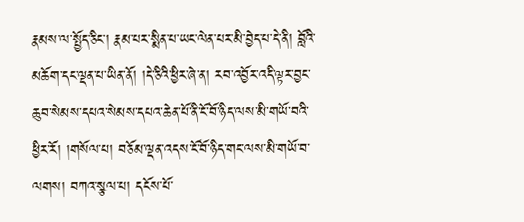རྣམས་ལ་སྤྱོད་ཅིང་། རྣམ་པར་སྨིན་པ་ཡང་ལེན་པར་མི་བྱེད་པ་དེ་ནི། བློའི་མཆོག་དང་ལྡན་པ་ཡིན་ནོ། །དེ་ཅིའི་ཕྱིར་ཞེ་ན། རབ་འབྱོར་འདི་ལྟར་བྱང་ཆུབ་སེམས་དཔའ་སེམས་དཔའ་ཆེན་པོ་ནི་ངོ་བོ་ཉིད་ལས་མི་གཡོ་བའི་ཕྱིར་རོ། །གསོལ་པ། བཅོམ་ལྡན་འདས་ངོ་བོ་ཉིད་གང་ལས་མི་གཡོ་བ་ལགས། བཀའ་སྩལ་པ། དངོས་པོ་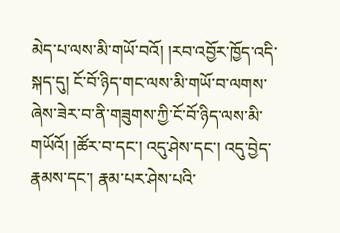མེད་པ་ལས་མི་གཡོ་བའོ། །རབ་འབྱོར་ཁྱོད་འདི་སྐད་དུ། ངོ་བོ་ཉིད་གང་ལས་མི་གཡོ་བ་ལགས་ཞེས་ཟེར་བ་ནི་གཟུགས་ཀྱི་ངོ་བོ་ཉིད་ལས་མི་གཡོའོ། །ཚོར་བ་དང་། འདུ་ཤེས་དང་། འདུ་བྱེད་རྣམས་དང་། རྣམ་པར་ཤེས་པའི་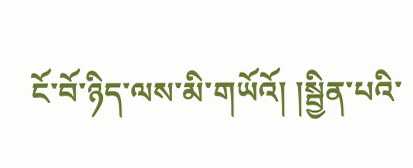ངོ་བོ་ཉིད་ལས་མི་གཡོའོ། །སྦྱིན་པའི་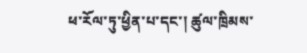ཕ་རོལ་ཏུ་ཕྱིན་པ་དང་། ཚུལ་ཁྲིམས་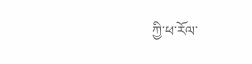ཀྱི་ཕ་རོལ་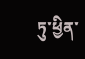ཏུ་ཕྱིན་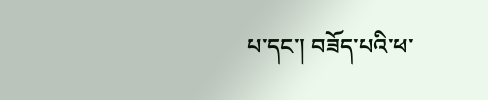པ་དང་། བཟོད་པའི་ཕ་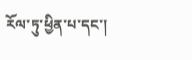རོལ་ཏུ་ཕྱིན་པ་དང་།